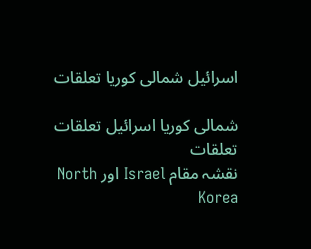اسرائیل شمالی کوریا تعلقات

شمالی کوریا اسرائیل تعلقات تعلقات
نقشہ مقام Israel اور North Korea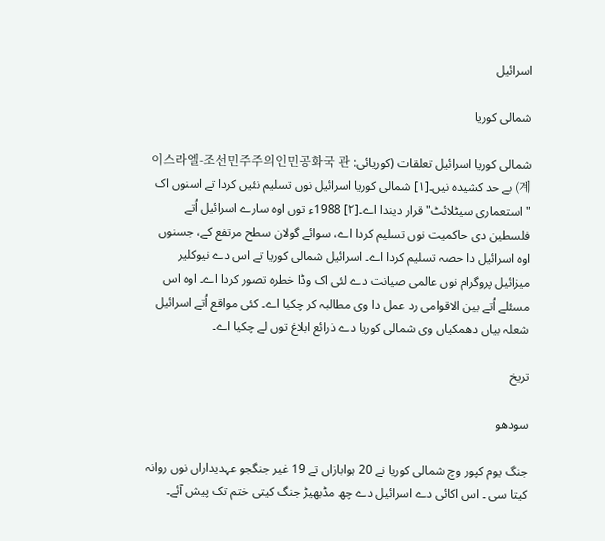اسرائیل

شمالی کوریا

شمالی کوریا اسرائیل تعلقات (کوریائی: 이스라엘-조선민주주의인민공화국 관계) بے حد کشیدہ نيں۔[۱] شمالی کوریا اسرائیل نوں تسلیم نئيں کردا تے اسنوں اک "استعماری سیٹلائٹ" قرار دیندا اے۔[۲] 1988ء توں اوہ سارے اسرائیل اُتے فلسطین دی حاکمیت نوں تسلیم کردا اے، سوائے گولان سطح مرتفع کے، جسنوں اوہ اسرائیل دا حصہ تسلیم کردا اے۔ اسرائیل شمالی کوریا تے اس دے نیوکلیر میزائیل پروگرام نوں عالمی صیانت دے لئی اک وڈا خطرہ تصور کردا اے۔ اوہ اس مسئلے اُتے بین الاقوامی رد عمل دا وی مطالبہ کر چکيا اے۔ کئی مواقع اُتے اسرائیل شعلہ بیاں دھمکیاں وی شمالی کوریا دے ذرائع ابلاغ توں لے چکيا اے۔

تریخ

سودھو

جنگ یوم کپور وچ شمالی کوریا نے 20 ہوابازاں تے 19 غیر جنگجو عہدیداراں نوں روانہ کیتا سی ۔ اس اکائی دے اسرائیل دے چھ مڈبھیڑ جنگ کيتی ختم تک پیش آئے۔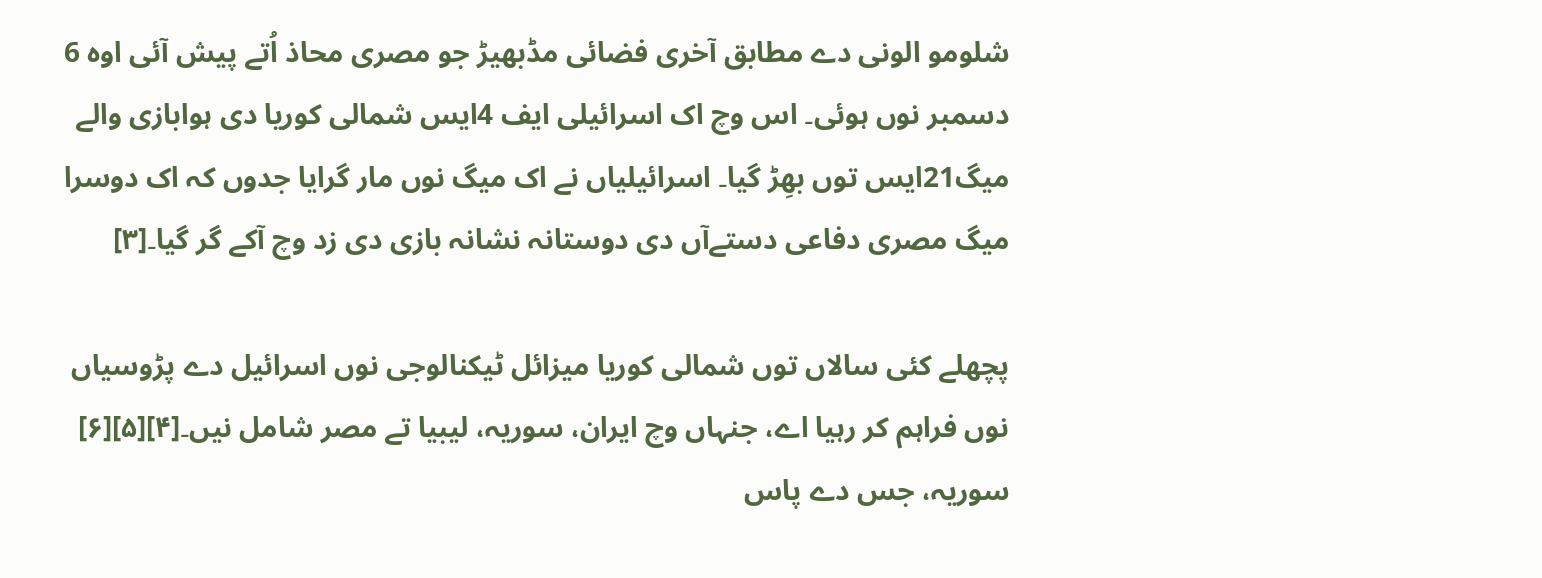شلومو الونی دے مطابق آخری فضائی مڈبھیڑ جو مصری محاذ اُتے پیش آئی اوہ 6 دسمبر نوں ہوئی۔ اس وچ اک اسرائیلی ایف 4ایس شمالی کوریا دی ہوابازی والے میگ21ایس توں بھِڑ گیا۔ اسرائیلیاں نے اک میگ نوں مار گرایا جدوں کہ اک دوسرا میگ مصری دفاعی دستےآں دی دوستانہ نشانہ بازی دی زد وچ آکے گر گیا۔[۳]

پچھلے کئی سالاں توں شمالی کوریا میزائل ٹیکنالوجی نوں اسرائیل دے پڑوسیاں نوں فراہم کر رہیا اے، جنہاں وچ ایران، سوریہ، لیبیا تے مصر شامل نيں۔[۴][۵][۶] سوریہ، جس دے پاس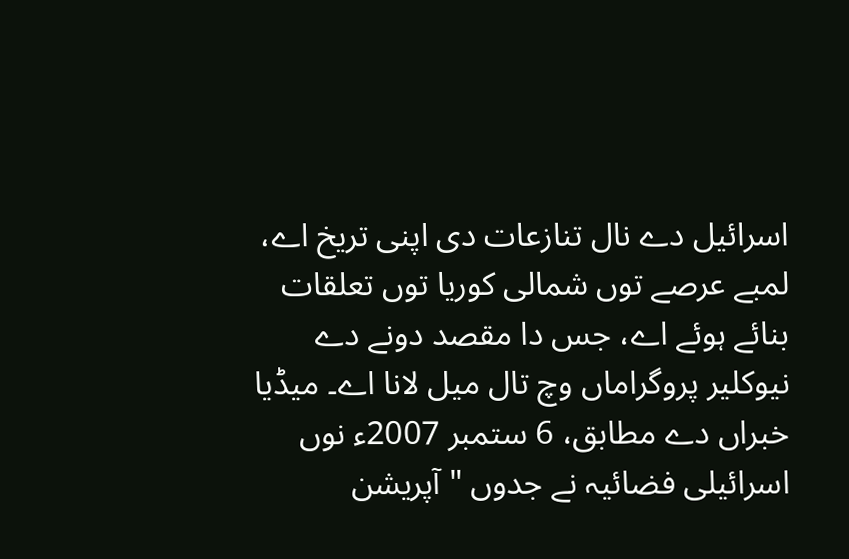اسرائیل دے نال تنازعات دی اپنی تریخ اے، لمبے عرصے توں شمالی کوریا توں تعلقات بنائے ہوئے اے، جس دا مقصد دونے دے نیوکلیر پروگراماں وچ تال میل لانا اے۔ میڈیا خبراں دے مطابق، 6 ستمبر 2007ء نوں اسرائیلی فضائیہ نے جدوں "آپریشن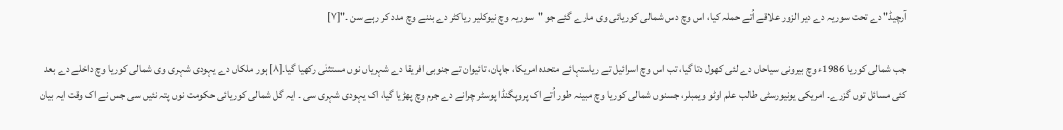آرچیڈ" دے تحت سوریہ دے دیر الزور علاقے اُتے حملہ کیا، اس وچ دس شمالی کوریائی وی مارے گئے جو "سوریہ وچ نیوکلیر ریاکٹر دے بننے وچ مدد کر رہے سن ۔"[۷]

جب شمالی کوریا 1986ء وچ بیرونی سیاحاں دے لئی کھول دتا گیا، تب اس وچ اسرائیل تے ریاستہائے متحدہ امریکا، جاپان، تائیوان تے جنوبی افریقا دے شہریاں نوں مستثنٰی رکھیا گیا۔[۸] ہور ملکاں دے یہودی شہری وی شمالی کوریا وچ داخلے دے بعد کئی مسائل توں گزرے۔ امریکی یونیورسٹی طالب علم اوٹو ویمبلر، جسنوں شمالی کوریا وچ مبینہ طور اُتے اک پروپگنڈا پوسٹر چرانے دے جرم وچ پھڑیا گیا، اک یہودی شہری سی ۔ ایہ گل شمالی کوریائی حکومت نوں پتہ نئيں سی جس نے اک وقت ایہ بیان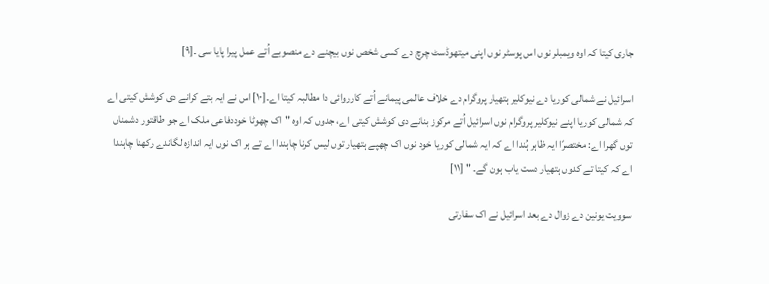جاری کیتا کہ اوہ ویمبلر نوں اس پوسٹر نوں اپنی میتھوڈسٹ چرچ دے کسی شخص نوں بیچنے دے منصوبے اُتے عمل پیرا پایا سی ۔[۹]

اسرائیل نے شمالی کوریا دے نیوکلیر ہتھیار پروگرام دے خلاف عالمی پیمانے اُتے کارروائی دا مطالبہ کیتا اے۔[۱۰] اس نے ایہ بتے کرانے دی کوشش کيتی اے کہ شمالی کوریا اپنے نیوکلیر پروگرام نوں اسرائیل اُتے مرکوز بنانے دی کوشش کيتی اے، جدوں کہ اوہ "اک چھوٹا خوددفاعی ملک اے جو طاقتور دشمناں توں گھرا اے: مختصرًا ایہ ظاہر ہُندا اے کہ ایہ شمالی کوریا خود نوں اک چھپے ہتھیار توں لیس کرنا چاہندا اے تے ہر اک نوں ایہ اندازہ لگاندے رکھنا چاہندا اے کہ کیتا تے کدوں ہتھیار دست یاب ہون گے۔ " [۱۱]

سوویت یونین دے زوال دے بعد اسرائیل نے اک سفارتی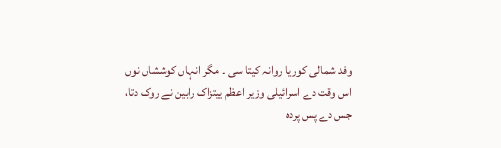وفد شمالی کوریا روانہ کیتا سی ۔ مگر انہاں کوششاں نوں اس وقت دے اسرائیلی وزیر اعظم ییتزاک رابین نے روک دتا، جس دے پس پردہ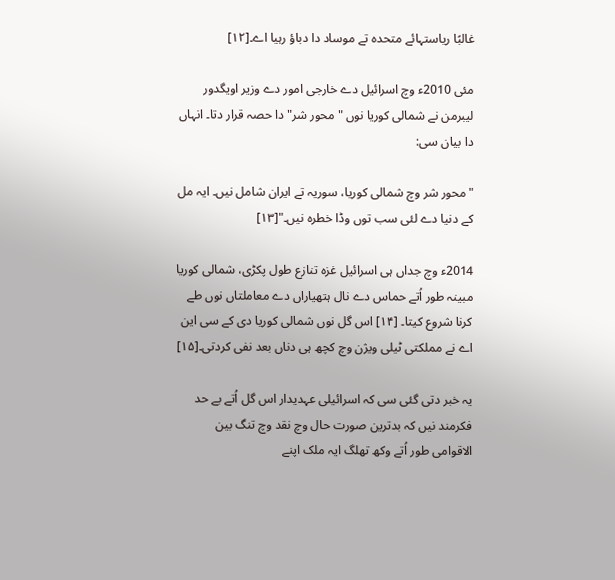غالبًا ریاستہائے متحدہ تے موساد دا دباؤ رہیا اے۔[۱۲]

مئی 2010ء وچ اسرائیل دے خارجی امور دے وزیر اویگدور لیبرمن نے شمالی کوریا نوں "محور شر" دا حصہ قرار دتا۔ انہاں دا بیان سی:

"محور شر وچ شمالی کوریا، سوریہ تے ایران شامل نيں۔ ایہ مل کے دنیا دے لئی سب توں وڈا خطرہ نيں۔"[۱۳]

2014ء وچ جداں ہی اسرائیل غزہ تنازع طول پکڑی، شمالی کوریا مبینہ طور اُتے حماس دے نال ہتھیاراں دے معاملتاں نوں طے کرنا شروع کیتا۔ [۱۴] اس گل نوں شمالی کوریا دی کے سی این اے نے مملکتی ٹیلی ویژن وچ کچھ ہی دناں بعد نفی کردتی۔[۱۵]

یہ خبر دتی گئی سی کہ اسرائیلی عہدیدار اس گل اُتے بے حد فکرمند نيں کہ بدترین صورت حال وچ نقد وچ تنگ بین الاقوامی طور اُتے وکھ تھلگ ایہ ملک اپنے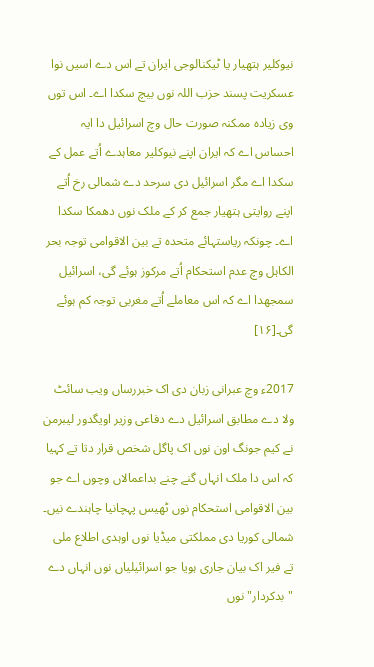نیوکلیر ہتھیار یا ٹیکنالوجی ایران تے اس دے اسيں نوا عسکریت پسند حزب اللہ نوں بیچ سکدا اے۔ اس توں وی زیادہ ممکنہ صورت حال وچ اسرائیل دا ایہ احساس اے کہ ایران اپنے نیوکلیر معاہدے اُتے عمل کے سکدا اے مگر اسرائیل دی سرحد دے شمالی رخ اُتے اپنے روايتی ہتھیار جمع کر کے ملک نوں دھمکا سکدا اے۔ چونکہ ریاستہائے متحدہ تے بین الاقوامی توجہ بحر الکاہل وچ عدم استحکام اُتے مرکوز ہوئے گی، اسرائیل سمجھدا اے کہ اس معاملے اُتے مغربی توجہ کم ہوئے گی۔[۱۶]

2017ء وچ عبرانی زبان دی اک خبررساں ویب سائٹ ولا دے مطابق اسرائیل دے دفاعی وزیر اویگدور لیبرمن نے کیم جونگ اون نوں اک پاگل شخص قرار دتا تے کہیا کہ اس دا ملک انہاں گنے چنے بداعمالاں وچوں اے جو بین الاقوامی استحکام نوں ٹھیس پہچانیا چاہندے نيں۔ شمالی کوریا دی مملکتی میڈیا نوں اوہدی اطلاع ملی تے فیر اک بیان جاری ہويا جو اسرائیلیاں نوں انہاں دے "بدکردار" نوں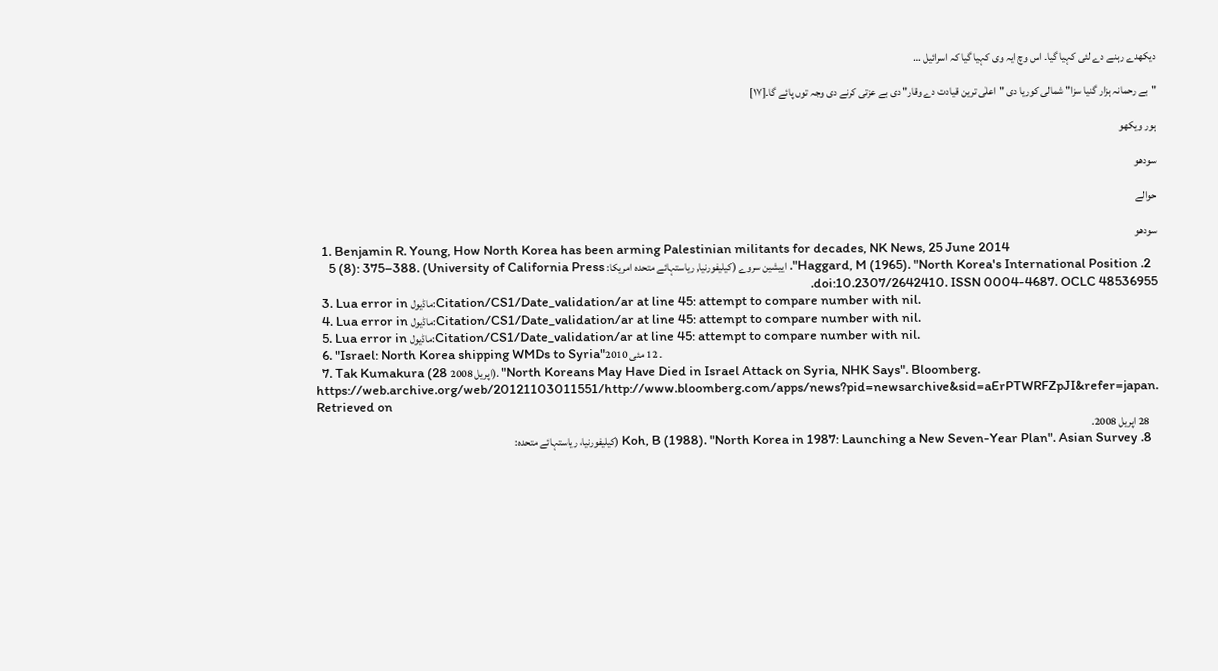دیکھدے رہنے دے لئی کہیا گیا۔ اس وچ ایہ وی کہیا گیا کہ اسرائیل …

"بے رحمانہ ہزار گنیا سزا" شمالی کوریا دی "اعلٰی ترین قیادت دے وقار" دی بے عزتی کرنے دی وجہ توں پائے گا۔[۱۷]

ہور ویکھو

سودھو

حوالے

سودھو
  1. Benjamin R. Young, How North Korea has been arming Palestinian militants for decades, NK News, 25 June 2014
  2. Haggard, M (1965). "North Korea's International Position". اییشین سروے (کیلیفورنیا, ریاستہائے متحدہ امریکا: University of California Press) 5 (8): 375–388. doi:10.2307/2642410. ISSN 0004-4687. OCLC 48536955.
  3. Lua error in ماڈیول:Citation/CS1/Date_validation/ar at line 45: attempt to compare number with nil.
  4. Lua error in ماڈیول:Citation/CS1/Date_validation/ar at line 45: attempt to compare number with nil.
  5. Lua error in ماڈیول:Citation/CS1/Date_validation/ar at line 45: attempt to compare number with nil.
  6. "Israel: North Korea shipping WMDs to Syria"۔ 12 مئی 2010
  7. Tak Kumakura (28 اپریل 2008). "North Koreans May Have Died in Israel Attack on Syria, NHK Says". Bloomberg. https://web.archive.org/web/20121103011551/http://www.bloomberg.com/apps/news?pid=newsarchive&sid=aErPTWRFZpJI&refer=japan. Retrieved on
    28 اپریل 2008.
  8. Koh, B (1988). "North Korea in 1987: Launching a New Seven-Year Plan". Asian Survey (کیلیفورنیا، ریاستہائے متحدہ: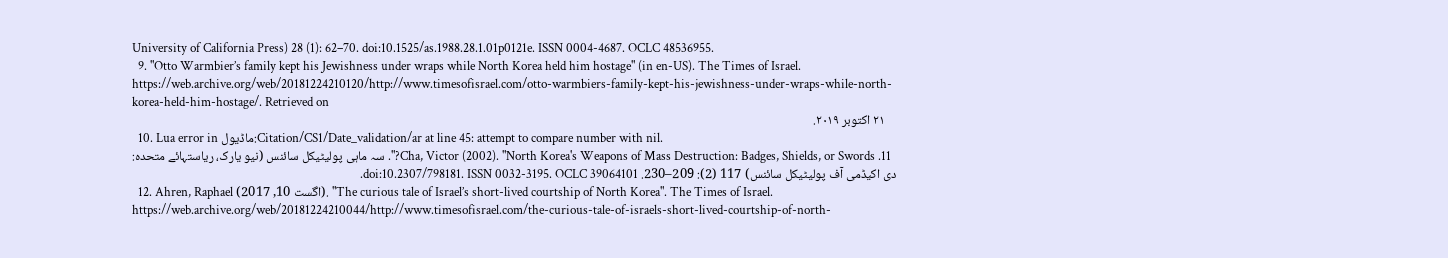University of California Press) 28 (1): 62–70. doi:10.1525/as.1988.28.1.01p0121e. ISSN 0004-4687. OCLC 48536955.
  9. "Otto Warmbier’s family kept his Jewishness under wraps while North Korea held him hostage" (in en-US). The Times of Israel. https://web.archive.org/web/20181224210120/http://www.timesofisrael.com/otto-warmbiers-family-kept-his-jewishness-under-wraps-while-north-korea-held-him-hostage/. Retrieved on
    ۲۱ اکتوبر ۲۰۱۹.
  10. Lua error in ماڈیول:Citation/CS1/Date_validation/ar at line 45: attempt to compare number with nil.
  11. Cha, Victor (2002). "North Korea's Weapons of Mass Destruction: Badges, Shields, or Swords?". سہ ماہی پولیٹیکل سائنس (نیو یارک، ریاستہائے متحدہ: دی اکیڈمی آف پولیٹیکل سائنس) 117 (2): 209–230. doi:10.2307/798181. ISSN 0032-3195. OCLC 39064101.
  12. Ahren, Raphael (اگست 10, 2017). "The curious tale of Israel’s short-lived courtship of North Korea". The Times of Israel. https://web.archive.org/web/20181224210044/http://www.timesofisrael.com/the-curious-tale-of-israels-short-lived-courtship-of-north-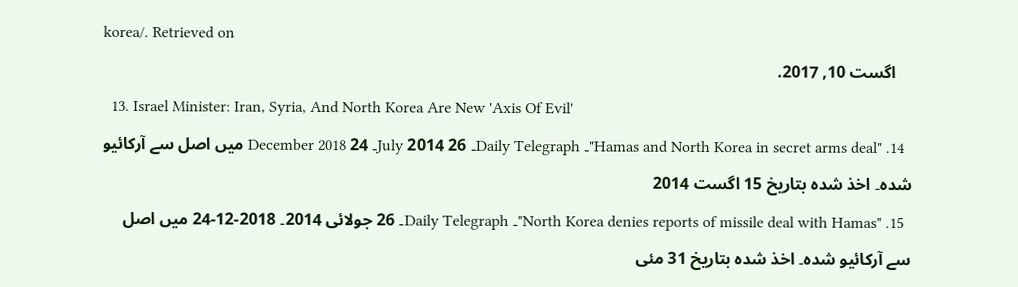korea/. Retrieved on
    اگست 10, 2017.
  13. Israel Minister: Iran, Syria, And North Korea Are New 'Axis Of Evil'
  14. "Hamas and North Korea in secret arms deal"۔ Daily Telegraph۔ 26 July 2014۔ 24 December 2018 میں اصل سے آرکائیو شدہ۔ اخذ شدہ بتاریخ 15 اگست 2014
  15. "North Korea denies reports of missile deal with Hamas"۔ Daily Telegraph۔ 26 جولائی 2014۔ 2018-12-24 میں اصل سے آرکائیو شدہ۔ اخذ شدہ بتاریخ 31 مئی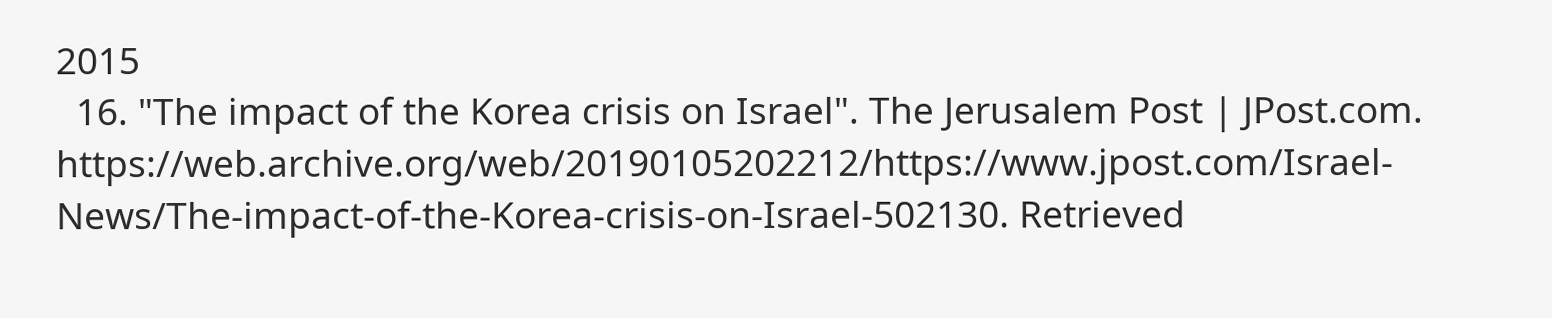2015
  16. "The impact of the Korea crisis on Israel". The Jerusalem Post | JPost.com. https://web.archive.org/web/20190105202212/https://www.jpost.com/Israel-News/The-impact-of-the-Korea-crisis-on-Israel-502130. Retrieved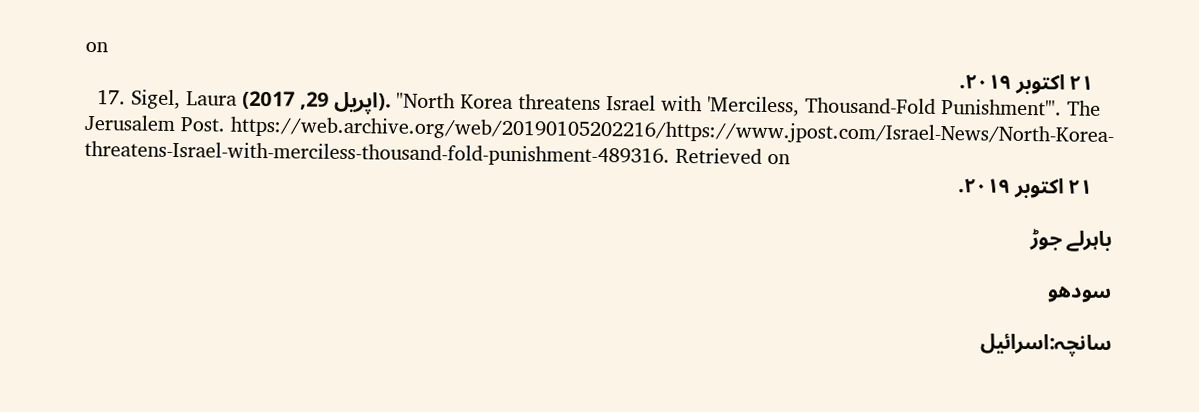on
    ۲۱ اکتوبر ۲۰۱۹.
  17. Sigel, Laura (اپریل 29, 2017). "North Korea threatens Israel with 'Merciless, Thousand-Fold Punishment'". The Jerusalem Post. https://web.archive.org/web/20190105202216/https://www.jpost.com/Israel-News/North-Korea-threatens-Israel-with-merciless-thousand-fold-punishment-489316. Retrieved on
    ۲۱ اکتوبر ۲۰۱۹.

باہرلے جوڑ

سودھو

سانچہ:اسرائیل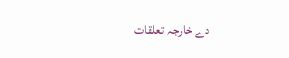دے خارجہ تعلقات